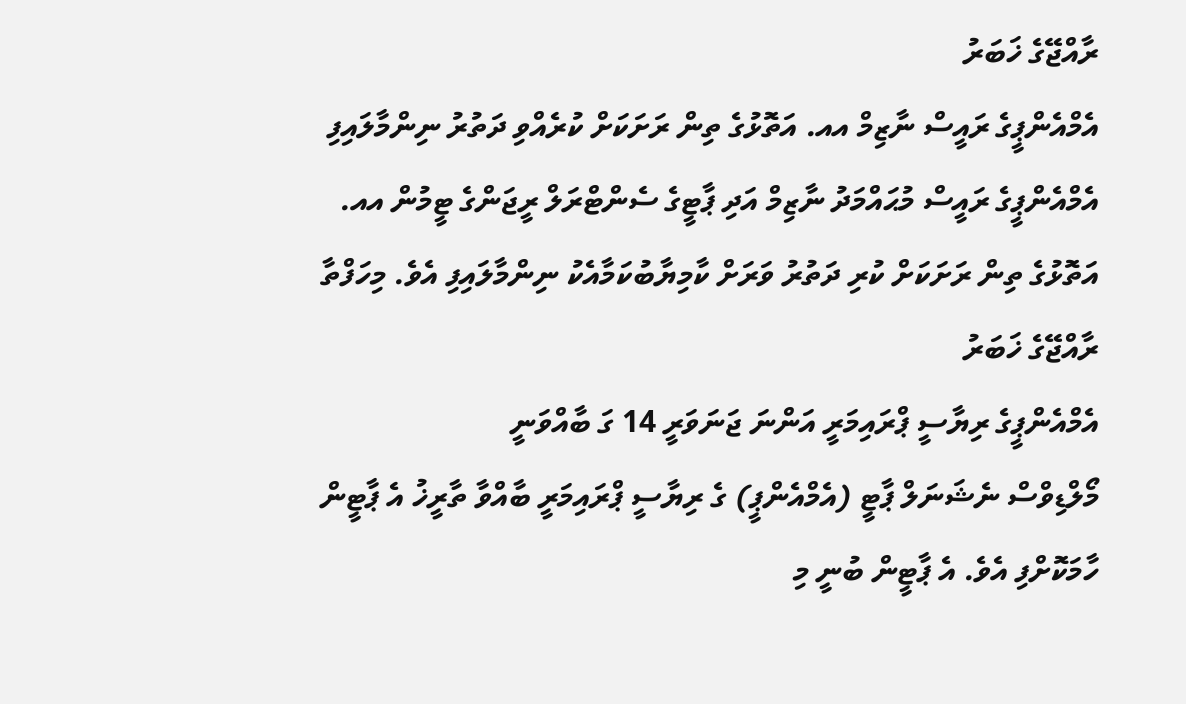ރާއްޖޭގެ ޚަބަރު
އެމްއެންޕީގެ ރައީސް ނާޒިމް އއ. އަތޮޅުގެ ތިން ރަށަކަށް ކުރެއްވި ދަތުރު ނިންމާލައިފި
އެމްއެންޕީގެ ރައީސް މުޙައްމަދު ނާޒިމް އަދި ޕާޓީގެ ސެންޓްރަލް ރީޖަންގެ ޓީމުން އއ. އަތޮޅުގެ ތިން ރަށަކަށް ކުރި ދަތުރު ވަރަށް ކާމިޔާބުކަމާއެކު ނިންމާލައިފި އެވެ. މިހަފްތާ
ރާއްޖޭގެ ޚަބަރު
އެމްއެންޕީގެ ރިޔާސީ ޕްރައިމަރީ އަންނަ ޖަނަވަރީ 14 ގަ ބާއްވަނީ
މޯލްޑިވްސް ނެޝަނަލް ޕާޓީ (އެމްއެންޕީ) ގެ ރިޔާސީ ޕްރައިމަރީ ބާއްވާ ތާރީޚު އެ ޕާޓީން ހާމަކޮށްފި އެވެ. އެ ޕާޓީން ބުނީ މި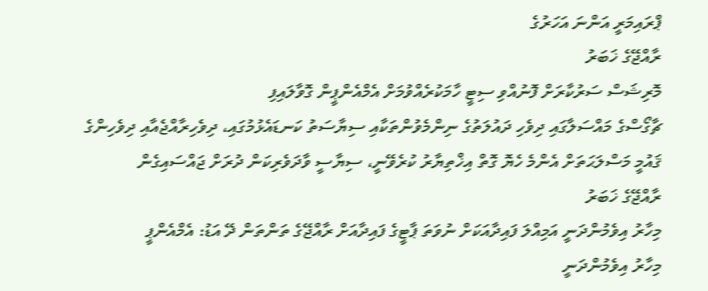ޕްރައިމަރީ އަންނަ އަހަރުގެ
ރާއްޖޭގެ ޚަބަރު
މޮރިޝަސް ސަރުކާރަށް ފޮނުއްވި ސިޓީ ހާމަކުރެއްވުމަށް އެމްއެންޕީން ގޮވާލައިފި
ޗާގޯސްގެ މައްސަލާގައި ދިވެހި ދައުލަތުގެ ނިންމެވުންތަކާއި ސިޔާސަތު ކަނޑައެޅުމުގައި، ދިވެހިރާއްޖެއާއި ދިވެހިންގެ ޤައުމީ މަސްލަޙަތަށް އެންމެ ހެޔޮ ގޮތް އިޚްތިޔާރު ކުރެވޭނީ، ސިޔާސީ ވާދަވެރިކަން ދުރަށް ޖައްސައިގެން
ރާއްޖޭގެ ޚަބަރު
މިހާރު އިވެމުންދަނީ އަމިއްލަ ފައިދާއަކަށް ނުވަތަ ޕާޓީގެ ފައިދާއަށް ރާއްޖޭގެ ތަންތަން ދޭ އަޑު: އެމްއެންޕީ
މިހާރު އިވެމުންދަނީ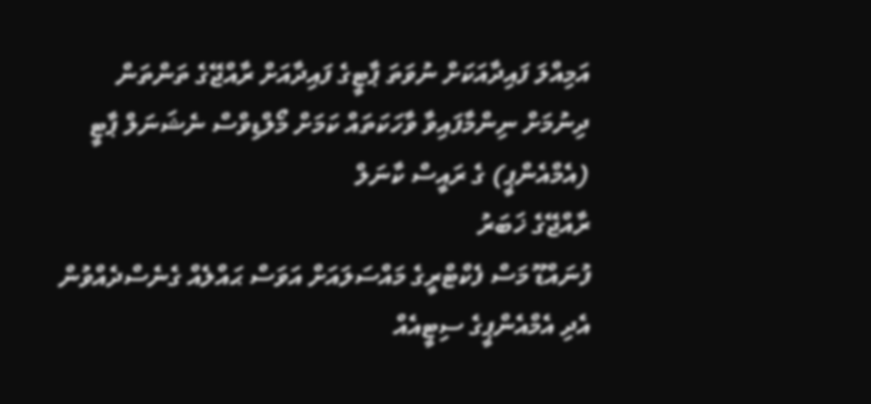އަމިއްލަ ފައިދާއަކަށް ނުވަތަ ޕާޓީގެ ފައިދާއަށް ރާއްޖޭގެ ތަންތަން ދިނުމަށް ނިންމާފައިވާ ވާހަކަތައް ކަމަށް މޯލްޑިވްސް ނެޝަނަލް ޕާޓީ (އެމްއެންޕީ) ގެ ރައީސް ކާނަލް
ރާއްޖޭގެ ޚަބަރު
ފުނައްޑޫ މަސް ފެކްޓްރީގެ މައްސަލައަށް އަވަސް ޙައްލެއް ގެނެސްދެއްވުން އެދި އެމްއެންޕީގެ ސިޓީއެއް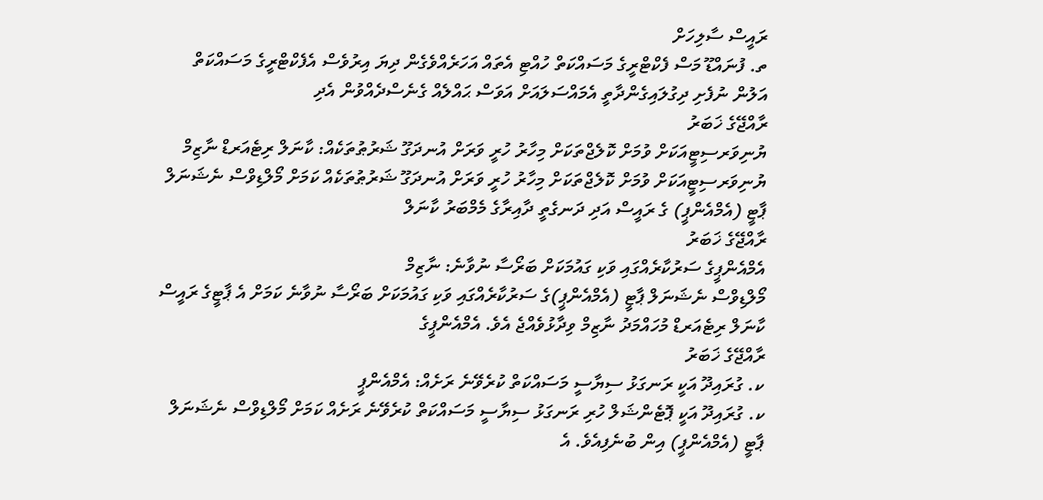ރައީސް ސާލިހަށް
ތ. ފުނައްޑޫ މަސް ފެކްޓްރީގެ މަސައްކަތް ހުއްޓި އެތައް އަހަރެއްވެގެން ދިޔަ އިރުވެސް އެފެކްޓްރީގެ މަސައްކަތް އަލުން ނުފެށި ދިގުލައިގެންދާތީ އެމައްސަލައަށް އަވަސް ޙައްލެއް ގެނެސްދެއްވުން އެދި
ރާއްޖޭގެ ޚަބަރު
ޔުނިވަރސިޓީއަކަށް ވުމަށް ކޮލެޖްތަކަށް މިހާރު ހުރީ ވަރަށް އުނދަގޫ ޝަރުޠުތަކެއް: ކާނަލް ރިޓެއަރޑް ނާޒިމް
ޔުނިވަރސިޓީއަކަށް ވުމަށް ކޮލެޖްތަކަށް މިހާރު ހުރީ ވަރަށް އުނދަގޫ ޝަރުޠުތަކެއް ކަމަށް މޯލްޑިވްސް ނެޝަނަލް ޕާޓީ (އެމްއެންޕީ) ގެ ރައީސް އަދި ދަނގެތީ ދާއިރާގެ މެމްބަރު ކާނަލް
ރާއްޖޭގެ ޚަބަރު
އެމްއެންޕީގެ ސަރުކާރެއްގައި ވަކި ގައުމަކަށް ބަރޯސާ ނުވާނެ: ނާޒިމް
މޯލްޑިވްސް ނެޝަނަލް ޕާޓީ (އެމްއެންޕީ)ގެ ސަރުކާރެއްގައި ވަކި ގައުމަކަށް ބަރޯސާ ނުވާނެ ކަމަށް އެ ޕާޓީގެ ރައީސް ކާނަލް ރިޓެއަރޑް މުހައްމަދު ނާޒިމް ވިދާޅުވެއްޖެ އެވެ. އެމްއެންޕީގެ
ރާއްޖޭގެ ޚަބަރު
ކ. ގުރައިދޫ އަކީ ރަނގަޅު ސިޔާސީ މަސައްކަތް ކުރެވޭނެ ރަށެއް: އެމްއެންޕީ
ކ. ގުރައިދޫ އަކީ ޕޮޓެންޝަލް ހުރި ރަނގަޅު ސިޔާސީ މަސައްކަތް ކުރެވޭނެ ރަށެއް ކަމަށް މޯލްޑިވްސް ނެޝަނަލް ޕާޓީ (އެމްއެންޕީ) އިން ބުނެފިއެވެ. އެ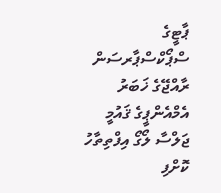ޕާޓީގެ ސްޕޯކްސްޕާރސަން
ރާއްޖޭގެ ޚަބަރު
އެމްއެންޕީގެ ޤައުމީ ޖަލްސާ ލޯގޯ އިފްތިތާހު ކޮށްފި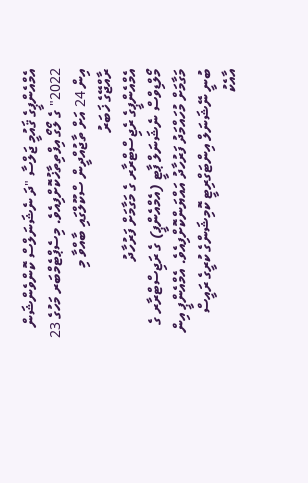އެމްއެންޕީގެ ޤައުމީ ޖަލްސާ "ދަ ނެޝަނަލްސް ކޮންވެންޝަން 2022" ގެ ލޯގޯ އިފްތިތާޚުކޮށްފިއެވެ. މިސެޕްޓެމްބަރ މަހުގެ 23 އިން 24 އަށް ތާޖުއްދީން ސްކޫލްގައި ބާއްވާ މި
ރާއްޖޭގެ ޚަބަރު
އެމްއެންޕީގެ ރެޖިސްޓްރާރ ގެ މަގާމަށް ފަރުހާދު
މޯލްޑިވްސް ނެޝަނަލް ޕާޓީ (އެމްއެންޕީ) ގެ ރަޖިސްޓްރާރ ގެ މަގާމަށް މުހައްމަދު ފަރުހާދު އައްޔަންކޮށްފިއެވެ. އެމްއެންޕީ އިން ބުނީ ނޭޝަނަލް އިންޓަގްރިޓީ ކޮމިޝަންގެ ކުރީގެ ރައީސް އާއެކު